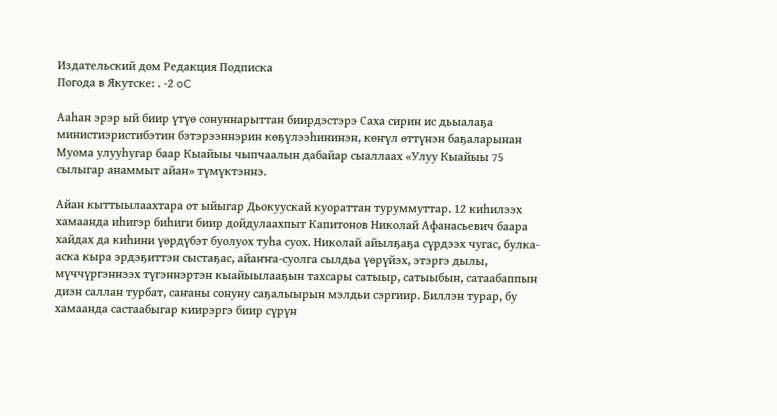Издательский дом Редакция Подписка
Погода в Якутске: . -2 oC

Ааһан эрэр ый биир үтүө сонуннарыттан биирдэстэрэ Саха сирин ис дьыалаҕа министиэристибэтин бэтэрээннэрин көҕүлээһининэн, көҥүл өттүнэн баҕаларынан Муома улууһугар баар Кыайыы чыпчаалын дабайар сыаллаах «Улуу Кыайыы 75 сылыгар анаммыт айан» түмүктэннэ.

Айан кыттыылаахтара от ыйыгар Дьокуускай куораттан туруммуттар. 12 киһилээх хамаанда иһигэр биһиги биир дойдулаахпыт Капитонов Николай Афанасьевич баара хайдах да киһини үөрдүбэт буолуох туһа суох. Николай айылҕаҕа сүрдээх чугас, булка-аска кыра эрдэҕиттэн сыстаҕас, айаҥҥа-суолга сылдьа үөрүйэх, этэргэ дылы, мүччүргэннээх түгэннэртэн кыайыылааҕын тахсары сатыыр, сатыыбын, сатаабаппын диэн саллан турбат, саҥаны сонуну саҕалыырын мэлдьи сэргиир. Биллэн турар, бу хамаанда састаабыгар киирэргэ биир сүрүн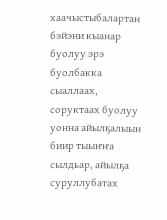хаачыстыбалартан бэйэни кыанар буолуу эрэ буолбакка сыаллаах, соруктаах буолуу уонна айылҕалыын биир тыыҥҥа сылдьар, айылҕа суруллубатах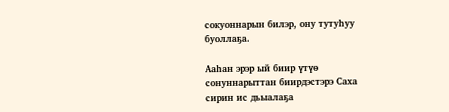сокуоннарын билэр, ону тутуһуу буоллаҕа.

Ааһан эрэр ый биир үтүө сонуннарыттан биирдэстэрэ Саха сирин ис дьыалаҕа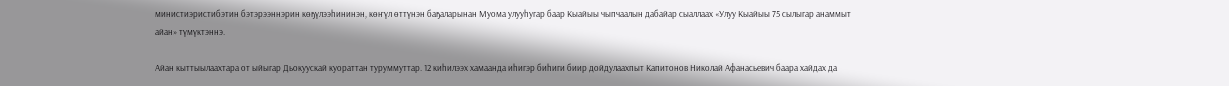министиэристибэтин бэтэрээннэрин көҕүлээһининэн, көҥүл өттүнэн баҕаларынан Муома улууһугар баар Кыайыы чыпчаалын дабайар сыаллаах «Улуу Кыайыы 75 сылыгар анаммыт айан» түмүктэннэ.

Айан кыттыылаахтара от ыйыгар Дьокуускай куораттан туруммуттар. 12 киһилээх хамаанда иһигэр биһиги биир дойдулаахпыт Капитонов Николай Афанасьевич баара хайдах да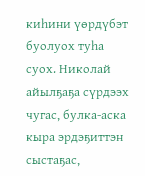киһини үөрдүбэт буолуох туһа суох. Николай айылҕаҕа сүрдээх чугас, булка-аска кыра эрдэҕиттэн сыстаҕас,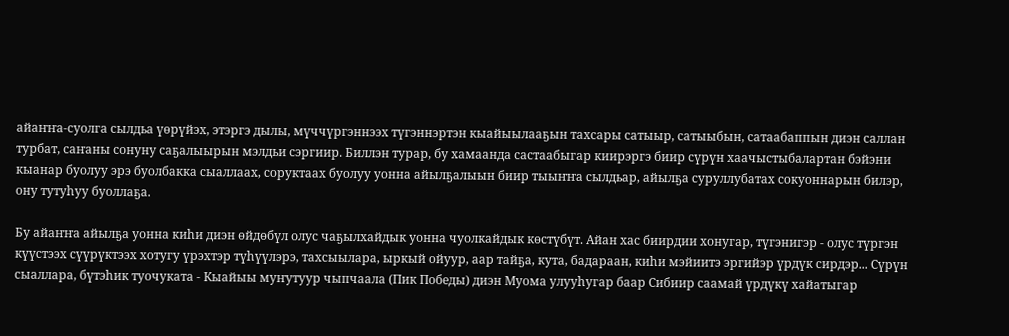айаҥҥа-суолга сылдьа үөрүйэх, этэргэ дылы, мүччүргэннээх түгэннэртэн кыайыылааҕын тахсары сатыыр, сатыыбын, сатаабаппын диэн саллан турбат, саҥаны сонуну саҕалыырын мэлдьи сэргиир. Биллэн турар, бу хамаанда састаабыгар киирэргэ биир сүрүн хаачыстыбалартан бэйэни кыанар буолуу эрэ буолбакка сыаллаах, соруктаах буолуу уонна айылҕалыын биир тыыҥҥа сылдьар, айылҕа суруллубатах сокуоннарын билэр, ону тутуһуу буоллаҕа.

Бу айаҥҥа айылҕа уонна киһи диэн өйдөбүл олус чаҕылхайдык уонна чуолкайдык көстүбүт. Айан хас биирдии хонугар, түгэнигэр - олус түргэн күүстээх сүүрүктээх хотугу үрэхтэр түһүүлэрэ, тахсыылара, ыркый ойуур, аар тайҕа, кута, бадараан, киһи мэйиитэ эргийэр үрдүк сирдэр... Сүрүн сыаллара, бүтэһик туочуката - Кыайыы муҥутуур чыпчаала (Пик Победы) диэн Муома улууһугар баар Сибиир саамай үрдүкү хайатыгар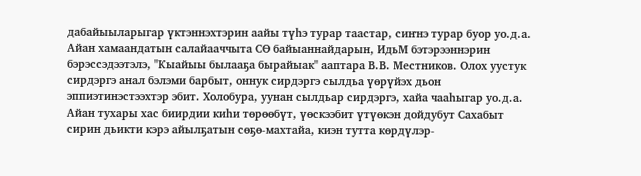дабайыыларыгар үктэннэхтэрин аайы түһэ турар таастар, сиҥнэ турар буор уо.д.а. Айан хамаандатын салайааччыта СӨ байыаннайдарын, ИдьМ бэтэрээннэрин бэрэссэдээтэлэ, ''Кыайыы былааҕа бырайыак'' ааптара В.В. Местников. Олох уустук сирдэргэ анал бэлэми барбыт, оннук сирдэргэ сылдьа үөрүйэх дьон эппиэтинэстээхтэр эбит. Холобура, уунан сылдьар сирдэргэ, хайа чааһыгар уо.д.а. Айан тухары хас биирдии киһи төрөөбүт, үөскээбит үтүөкэн дойдубут Сахабыт сирин дьикти кэрэ айылҕатын сөҕө-махтайа, киэн тутта көрдүлэр-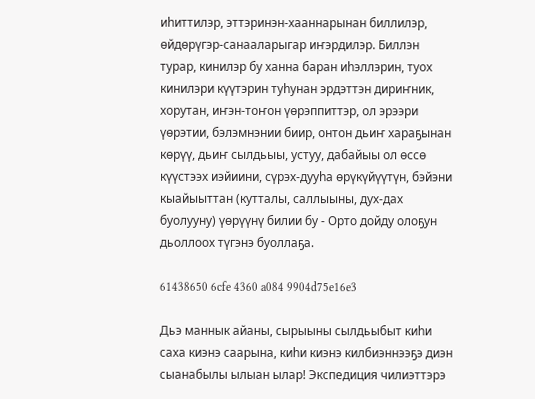иһиттилэр, эттэринэн-хааннарынан биллилэр, өйдөрүгэр-санааларыгар иҥэрдилэр. Биллэн турар, кинилэр бу ханна баран иһэллэрин, туох кинилэри күүтэрин туһунан эрдэттэн дириҥник, хорутан, иҥэн-тоҥон үөрэппиттэр, ол эрээри үөрэтии, бэлэмнэнии биир, онтон дьиҥ хараҕынан көрүү, дьиҥ сылдьыы, устуу, дабайыы ол өссө күүстээх иэйиини, сүрэх-дууһа өрүкүйүүтүн, бэйэни кыайыыттан (кутталы, саллыыны, дух-дах буолууну) үөрүүнү билии бу - Орто дойду олоҕун дьоллоох түгэнэ буоллаҕа.

61438650 6cfe 4360 a084 9904d75e16e3

Дьэ маннык айаны, сырыыны сылдьыбыт киһи саха киэнэ саарына, киһи киэнэ килбиэннээҕэ диэн сыанабылы ылыан ылар! Экспедиция чилиэттэрэ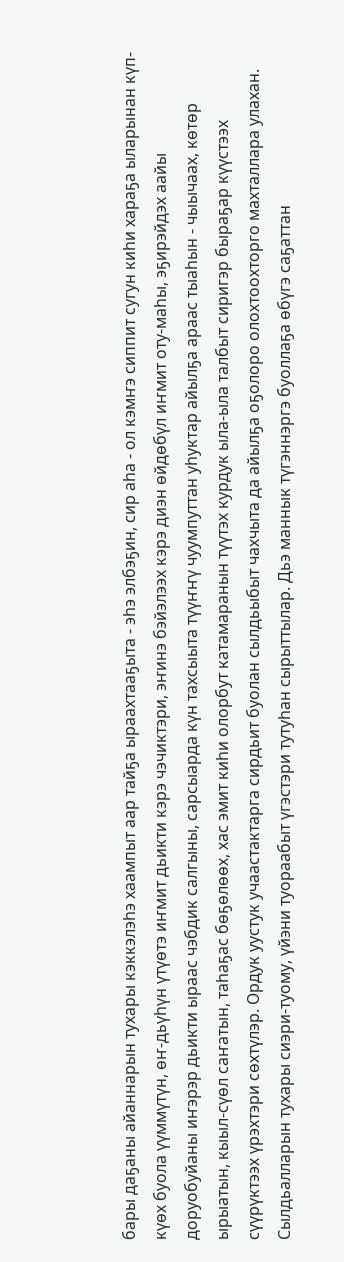бары даҕаны айаннарын тухары кэккэлэһэ хаампыт аар тайҕа ыраахтааҕыта - эһэ элбэҕин, сир аһа - ол кэмҥэ сиппит сугун киһи хараҕа ыларынан күп-күөх буола үүммүтүн, өҥ-дьүһүн үтүөтэ иҥмит дьикти кэрэ чэчиктэри, эҥинэ бэйэлээх кэрэ диэн өйдөбүл иҥмит оту-маһы, эҕирэйдэх аайы доруобуйаны иҥэрэр дьикти ыраас чэбдик салгыны, сарсыарда күн тахсыыта түүҥҥү чуумпуттан уһуктар айылҕа араас тыаһын - чыычаах, көтөр ырыатын, кыыл-сүөл саҥатын, таһаҕас бөҕөлөөх, хас эмит киһи олорбут катамаранын түүтэх курдук ыла-ыла талбыт сиригэр быраҕар күүстээх сүүрүктээх үрэхтэри сөхтүлэр. Ордук уустук учаастактарга сирдьит буолан сылдьыбыт чахчыта да айылҕа оҕолоро олохтоохторго махталлара улахан. Сылдьалларын тухары сиэри-туому, үйэни туораабыт үгэстэри тутуһан сырыттылар. Дьэ маннык түгэннэргэ буоллаҕа өбүгэ саҕаттан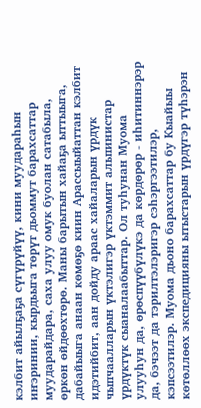кэлбит айылҕаҕа сүгүрүйүү, кини муудараһын иҥэринии, кырдьыга төрүт дьоммут барахсаттар муударайдара, саха улуу омук буолан сатабыла, өркөн өйдөөхтөрө. Маны барытын хайаҕа ыттыыга, дабайыыга анаан көмөҕө киин Арассыыйаттан кэлбит идэтийбит, аан дойду араас хайаларын үрдүк чыпчаалларын үктэлигэр үктэммит альпинистар үрдүктүк сыаналаабыттар. Ол туһунан Муома улууһун да, өрөспүүбүлүкэ да көрдөрөр - иһитиннэрэр да, бэчээт да тэрилтэлэригэр сэһэргээтилэр, кэпсээтилэр. Муома дьоно барахсаттар бу Кыайыы көтөллөөх экспедицияны ытыстарын үрдүгэр түһэрэн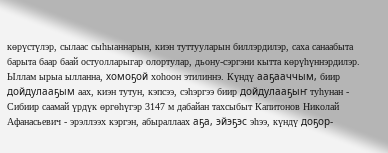көрүстүлэр, сылаас сыһыаннарын, киэн туттууларын биллэрдилэр, саха санаабыта барыта баар баай остуолларыгар олортулар, дьону-сэргэни кытта көрүһүннэрдилэр. Ыллам ырыа ылланна, хомоҕой хоһоон этилиннэ. Күндү ааҕааччым, биир дойдулааҕым аах, киэн тутун, кэпсээ, сэһэргээ биир дойдулааҕыҥ туһунан - Сибиир саамай үрдүк өргөһүгэр 3147 м дабайан тахсыбыт Капитонов Николай Афанасьевич - эрэллээх кэргэн, абыраллаах аҕа, эйэҕэс эһээ, күндү доҕор-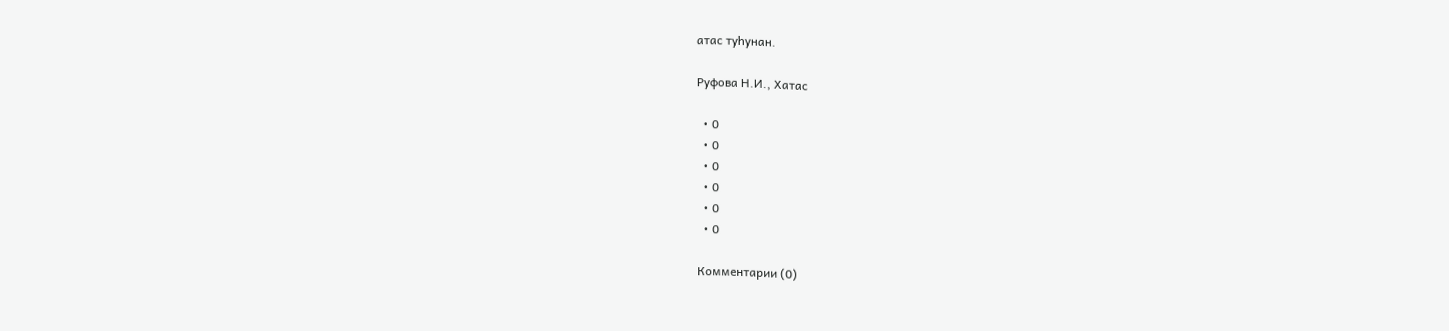атас туһунан.

Руфова Н.И., Хатас

  • 0
  • 0
  • 0
  • 0
  • 0
  • 0

Комментарии (0)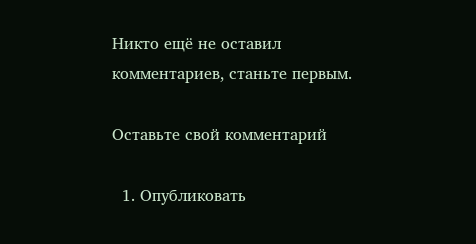Никто ещё не оставил комментариев, станьте первым.

Оставьте свой комментарий

  1. Опубликовать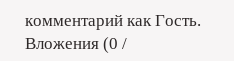комментарий как Гость.
Вложения (0 /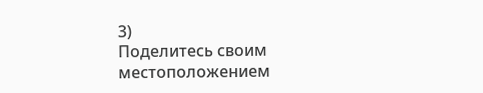3)
Поделитесь своим местоположением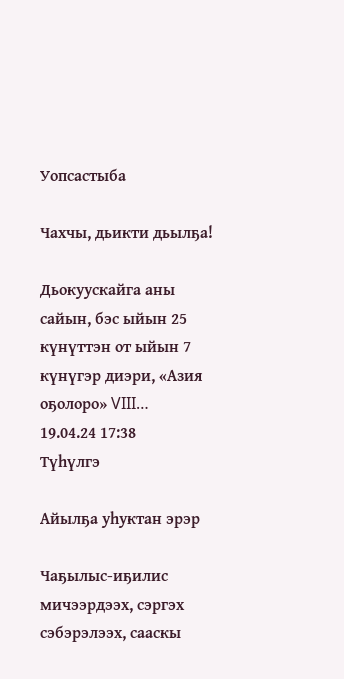Уопсастыба

Чахчы, дьикти дьылҕа!

Дьокуускайга аны сайын, бэс ыйын 25 күнүттэн от ыйын 7 күнүгэр диэри, «Азия оҕолоро» VIII…
19.04.24 17:38
Түһүлгэ

Айылҕа уһуктан эрэр

Чаҕылыс-иҕилис мичээрдээх, сэргэх сэбэрэлээх, сааскы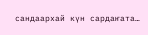сандаархай күн сардаҥата…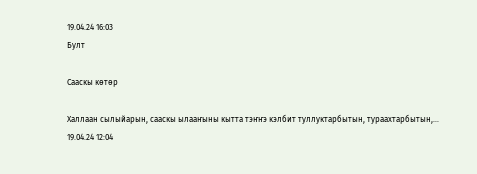19.04.24 16:03
Булт

Сааскы көтөр

Халлаан сылыйарын, сааскы ылааҥыны кытта тэҥҥэ кэлбит туллуктарбытын, тураахтарбытын,…
19.04.24 12:04